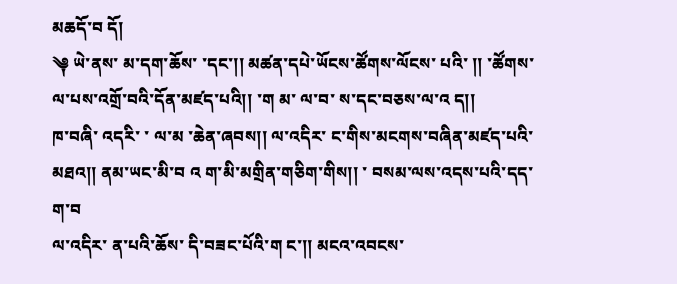མཆདོ་བ དོ།
༆ ཡེ་ནས་ མ་དག་ཆོས་ ་དང་།། མཚན་དཔེ་ཡོངས་ཚོགས་ལོངས་ པའི་ །། ་ཚོགས་ ལ་པས་འགྲོ་བའི་དོན་མཛད་པའི།། ་ག མ་ ལ་བ་ ས་དང་བཅས་ལ་འ ད།།
ཁ་བཞི་ འདརི་ ་ ལ་མ ་ཆེན་ཞབས།། ལ་འདིར་ ང་གིས་མངགས་བཞིན་མཛད་པའི་མཐའ།། ནམ་ཡང་མི་བ འ ག་མི་མགྲིན་གཅིག་གིས།། ་ བསམ་ལས་འདས་པའི་དད་ ག་བ
ལ་འདིར་ ན་པའི་ཆོས་ དི་བཟང་པོའི་ག ང་།། མངའ་འབངས་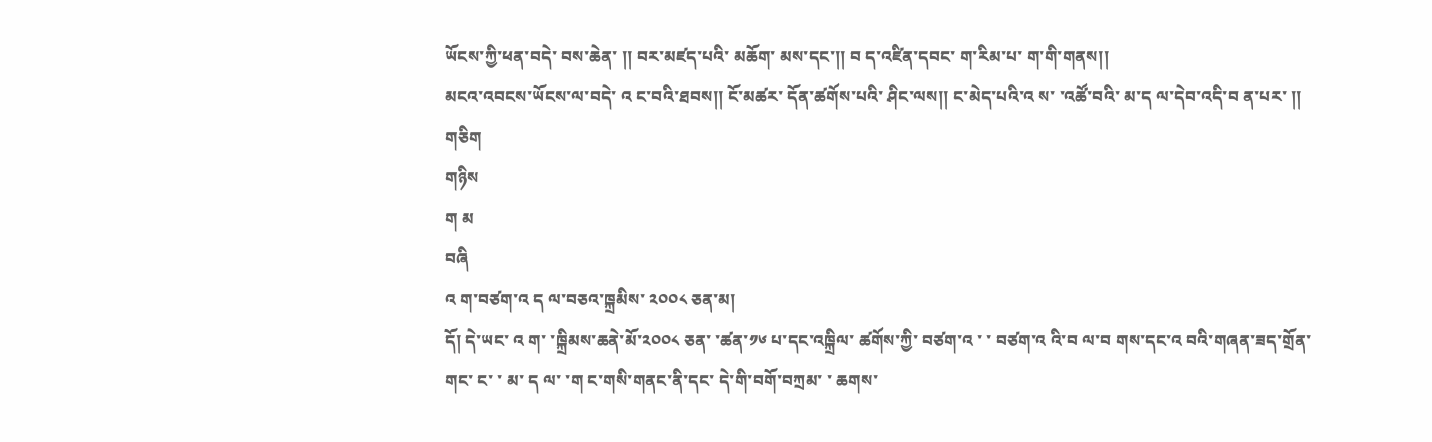ཡོངས་ཀྱི་ཕན་བདེ་ བས་ཆེན་ །། བར་མཛད་པའི་ མཆོག་ མས་དང་།། བ ད་འཛིན་དབང་ ག་རིམ་པ་ ག་གི་གནས།།
མངའ་འབངས་ཡོངས་ལ་བདེ་ འ ང་བའི་ཐབས།། ངོ་མཚར་ དོན་ཚགོས་པའི་ ཤིང་ལས།། ང་མེད་པའི་འ ས་ ་འཚོ་བའི་ མ་ད ལ་དེབ་འདི་བ ན་པར་ །།
གཅིག
གཉིས
ག མ
བཞི
འ ག་བཙག་འ ད ལ་བཅའ་ཁྐྲམིས་ ༢༠༠༨ ཅན་མ།
དོ། དེ་ཡང་ འ ག་ ་ཁྐྲིམས་ཆནེ་མོ་༢༠༠༨ ཅན་ ་ཚན་༡༦ པ་དང་འཁྐྲིལ་ ཚགོས་ཀྱི་ བཙག་འ ་ ་ བཙག་འ འི་བ ལ་བ གས་དང་འ བའི་གཞན་ཟད་གྲོན་གང་ ང་ ་ མ་ ད ལ་ ་ག ང་གསི་གནང་ནི་དང་ དེ་གི་བགོ་བཀྲམ་ ་ ཆགས་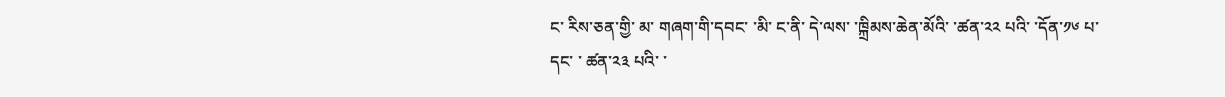ང་ རིས་ཅན་གྱི་ མ་ གཞག་གི་དབང་ ་མི་ ང་ནི་ དེ་ལས་ ་ཁྐྲིམས་ཆེན་མོའི་ ་ཚན་༢༢ པའི་ ་དོན་༡༦ པ་དང་ ་ ཚན་༢༣ པའི་ ་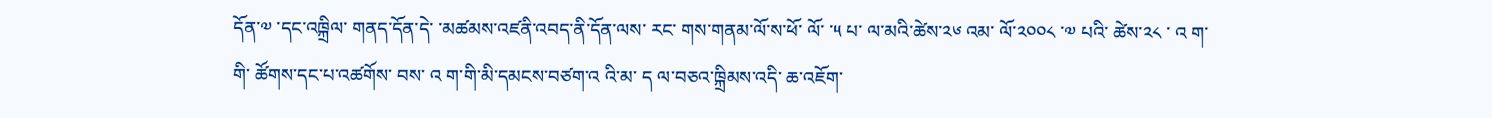དོན་༧ ་དང་འཁྐྲིལ་ གནད་དོན་དེ་ ་མཚམས་འཛནི་འབད་ནི་དོན་ལས་ རང་ གས་གནམ་ལོ་ས་ཕོ་ ལོ་ ་༥ པ་ ལ་མའི་ཚེས་༢༦ འམ་ ལོ་༢༠༠༨ ་༧ པའི་ ཚེས་༢༨ ་ འ ག་གི་ ཚོགས་དང་པ་འཚགོས་ བས་ འ ག་གི་མི་དམངས་བཙག་འ འི་མ་ ད ལ་བཅའ་ཁྐྲིམས་འདི་ ཆ་འཇོག་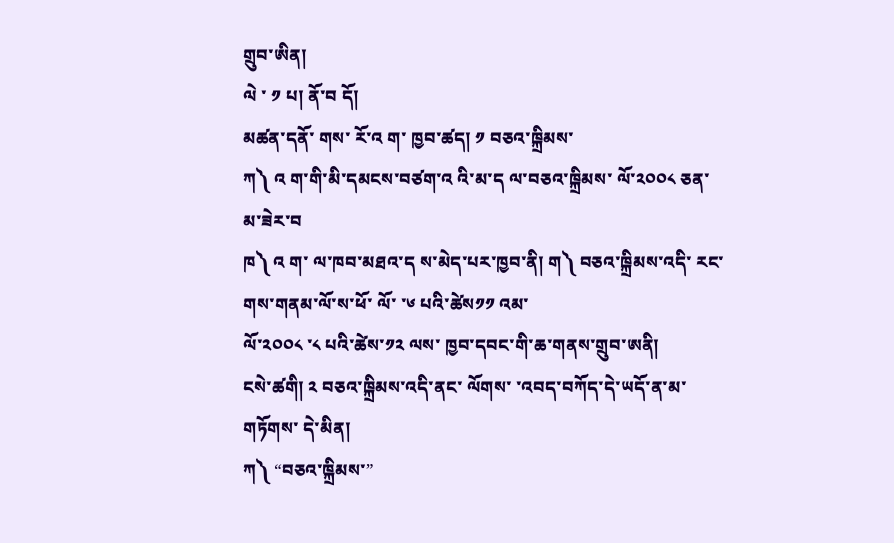གྲུབ་ཨིན།
ལེ ་ ༡ པ། ནོ་བ དོ།
མཚན་དནོ་ གས་ རོ་འ ག་ ཁྱབ་ཚད། ༡ བཅའ་ཁྐྲིམས་
ཀ༽ འ ག་གི་མི་དམངས་བཙག་འ འི་མ་ད ལ་བཅའ་ཁྐྲིམས་ ལོ་༢༠༠༨ ཅན་ མ་ཟེར་བ
ཁ༽ འ ག་ ལ་ཁབ་མཐའ་ད ས་མེད་པར་ཁྱབ་ནི། ག༽ བཅའ་ཁྐྲིམས་འདི་ རང་ གས་གནམ་ལོ་ས་ཕོ་ ལོ་ ་༦ པའི་ཚེས༡༡ འམ་
ལོ་༢༠༠༨ ་༨ པའི་ཚེས་༡༢ ལས་ ཁྱབ་དབང་གི་ཆ་གནས་གྲུབ་ཨནི།
ངསེ་ཚགི། ༢ བཅའ་ཁྐྲིམས་འདི་ནང་ ལོགས་ ་འབད་བཀོད་དེ་ཡདོ་ན་མ་གཏོགས་ དེ་མིན།
ཀ༽ “བཅའ་ཁྐྲིམས་”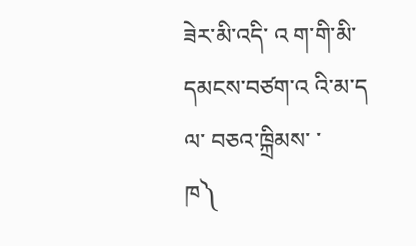ཟེར་མི་འདི་ འ ག་གི་མི་དམངས་བཙག་འ འི་མ་ད ལ་ བཅའ་ཁྐྲིམས་ ་
ཁ༽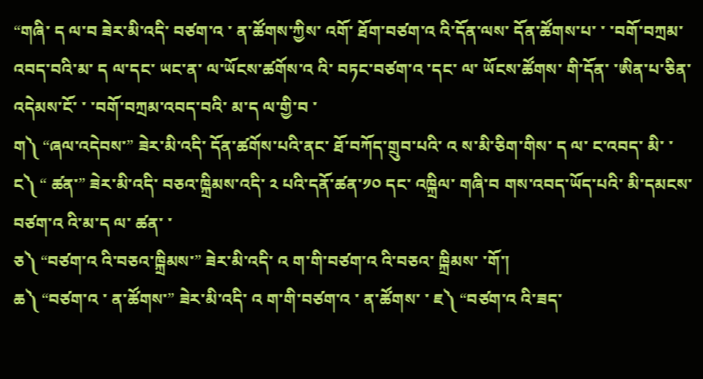“གཞི་ ད ལ་བ ཟེར་མི་འདི་ བཙག་འ ་ ན་ཚོགས་ཀྱིས་ འགོ་ ཐོག་བཙག་འ འི་དོན་ལས་ དོན་ཚོགས་པ་ ་ ་བགོ་བཀྲམ་འབད་བའི་མ་ ད ལ་དང་ ཡང་ན་ ལ་ཡོངས་ཚགོས་འ འི་ བཏང་བཙག་འ ་དང་ ལ་ ཡོངས་ཚོགས་ གི་དོན་ ་ཨིན་པ་ཅིན་ འདེམས་ངོ་ ་ ་བགོ་བཀྲམ་འབད་བའི་ མ་ད ལ་གྱི་བ ་
ག༽ “ཞལ་འདེབས་” ཟེར་མི་འདི་ དོན་ཚགོས་པའི་ནང་ ཐོ་བཀོད་གྲུབ་པའི་ འ ས་མི་ཅིག་གིས་ ད ལ་ ང་འབད་ མི་ ་
ང༽ “ ཚན་” ཟེར་མི་འདི་ བཅའ་ཁྐྲིམས་འདི་ ༢ པའི་དནོ་ཚན་༡༠ དང་ འཁྐྲིལ་ གཞི་བ གས་འབད་ཡོད་པའི་ མི་དམངས་བཙག་འ འི་མ་ད ལ་ ཚན་ ་
ཅ༽ “བཙག་འ འི་བཅའ་ཁྐྲིམས་” ཟེར་མི་འདི་ འ ག་གི་བཙག་འ འི་བཅའ་ ཁྐྲིམས་ ་གོ་།
ཆ༽ “བཙག་འ ་ ན་ཚོགས་” ཟེར་མི་འདི་ འ ག་གི་བཙག་འ ་ ན་ཚོགས་ ་ ཇ༽ “བཙག་འ འི་ཟད་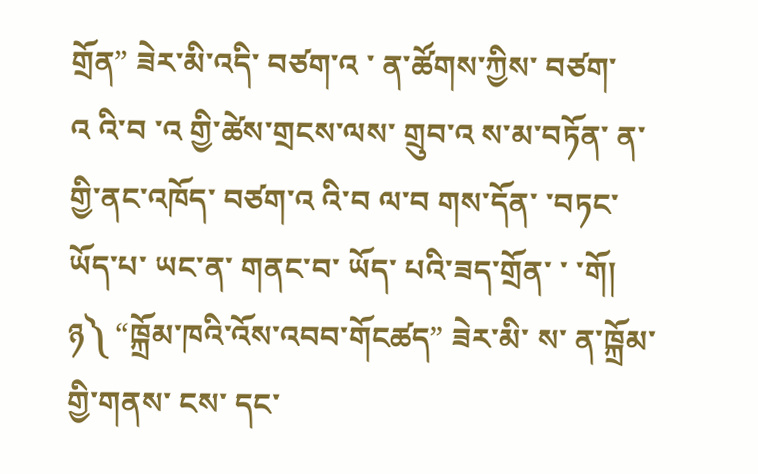གྲོན” ཟེར་མི་འདི་ བཙག་འ ་ ན་ཚོགས་ཀྱིས་ བཙག་
འ འི་བ ་འ གྱི་ཚེས་གྲངས་ལས་ གྲུབ་འ ས་མ་བཏོན་ ན་གྱི་ནང་འཁོད་ བཙག་འ འི་བ ལ་བ གས་དོན་ ་བཏང་ཡོད་པ་ ཡང་ན་ གནང་བ་ ཡོད་ པའི་ཟད་གྲོན་ ་ ་གོ།
ཉ༽ “ཁྐྲོམ་ཁའི་འོས་འབབ་གོངཚད” ཟེར་མི་ ས་ ན་ཁྐྲོམ་གྱི་གནས་ ངས་ དང་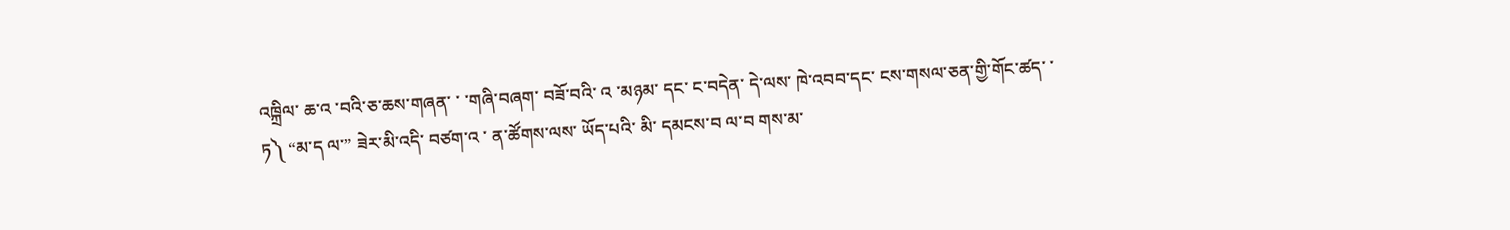འཁྐྲིལ་ ཆ་འ ་བའི་ཅ་ཆས་གཞན་ ་ ་གཞི་བཞག་ བཟོ་བའི་ འ ་མཉམ་ དང་ ང་བདེན་ དེ་ལས་ ཁེ་འབབ་དང་ ངས་གསལ་ཅན་གྱི་གོང་ཚད་ ་
ཏ༽ “མ་ད ལ་” ཟེར་མི་འདི་ བཙག་འ ་ ན་ཚོགས་ལས་ ཡོད་པའི་ མི་ དམངས་བ ལ་བ གས་མ་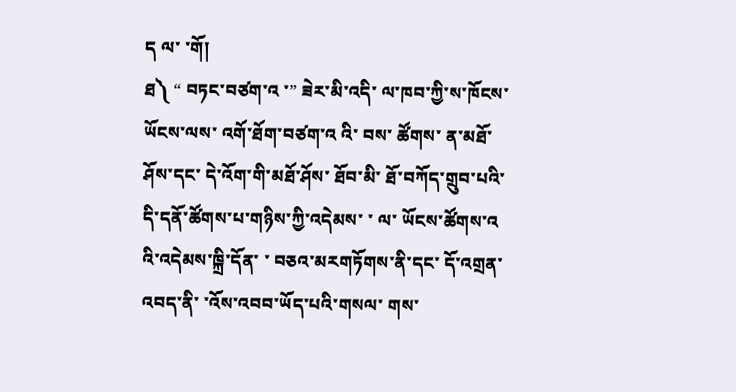ད ལ་ ་གོ།
ཐ༽ “ བཏང་བཙག་འ ་” ཟེར་མི་འདི་ ལ་ཁབ་ཀྱི་ས་ཁོངས་ཡོངས་ལས་ འགོ་ཐོག་བཙག་འ འི་ བས་ ཚོགས་ ན་མཐོ་ཤོས་དང་ དེ་འོག་གི་མཐོ་ཤོས་ ཐོབ་མི་ ཐོ་བཀོད་གྲུབ་པའི་ དི་དནོ་ཚོགས་པ་གཉིས་ཀྱི་འདེམས་ ་ ལ་ ཡོངས་ཚོགས་འ འི་འདེམས་ཁྐྲི་དོན་ ་ བཅའ་མརགཏོགས་ནི་དང་ དོ་འགྲན་ འབད་ནི་ ་འོས་འབབ་ཡོད་པའི་གསལ་ གས་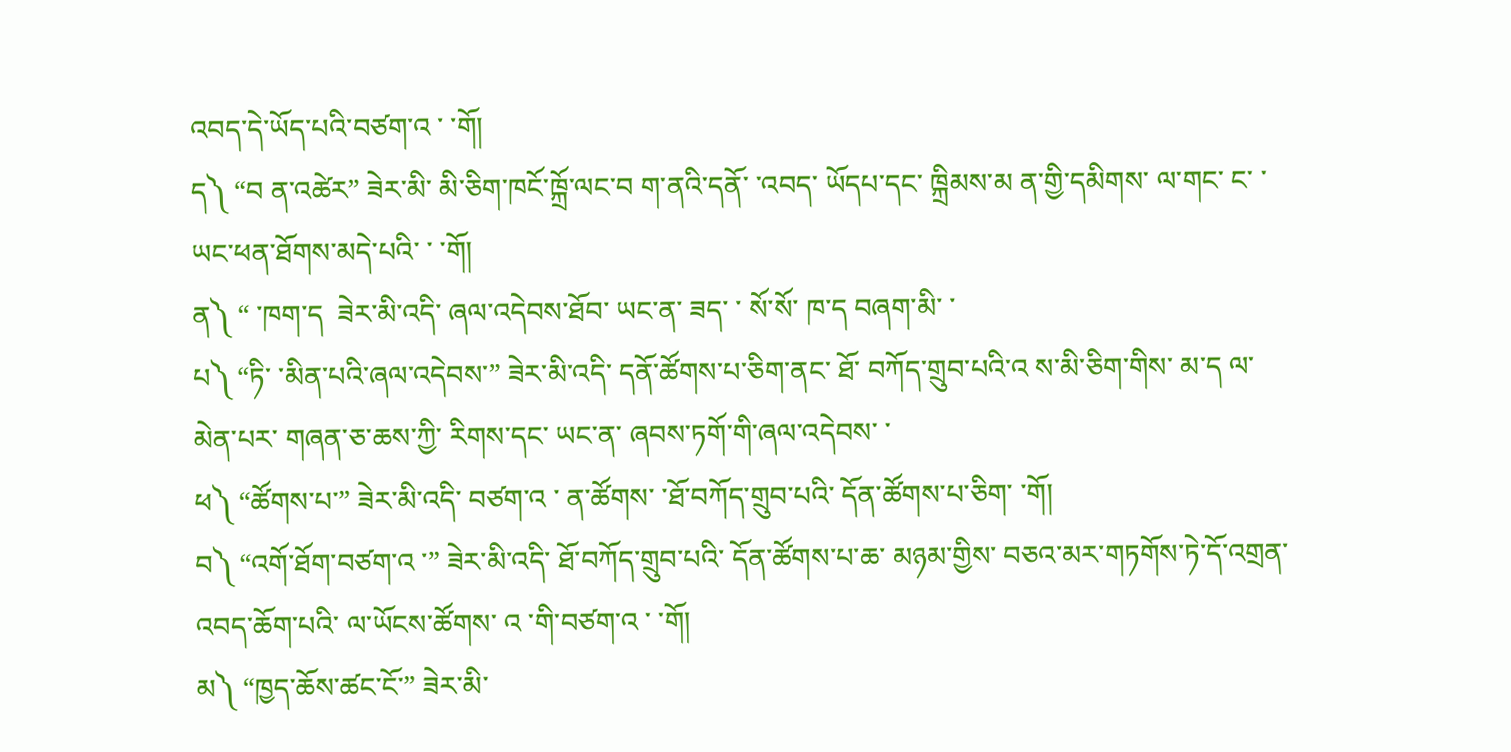འབད་དེ་ཡོད་པའི་བཙག་འ ་ ་གོ།
ད༽ “བ ན་འཚེར” ཟེར་མི་ མི་ཅིག་ཁངོ་ཁྐྲོ་ལང་བ ག་ནའི་དནོ་ ་འབད་ ཡོདཔ་དང་ ཁྐྲིམས་མ ན་གྱི་དམིགས་ ལ་གང་ ང་ ་ཡང་ཕན་ཐོགས་མདེ་པའི་ ་ ་གོ།
ན༽ “ ་ཁག་ད  ཟེར་མི་འདི་ ཞལ་འདེབས་ཐོབ་ ཡང་ན་ ཟད་ ་ སོ་སོ་ ཁ་ད བཞག་མི་ ་
པ༽ “ཏི་ ་མིན་པའི་ཞལ་འདེབས་” ཟེར་མི་འདི་ དནོ་ཚོགས་པ་ཅིག་ནང་ ཐོ་ བཀོད་གྲུབ་པའི་འ ས་མི་ཅིག་གིས་ མ་ད ལ་མེན་པར་ གཞན་ཅ་ཆས་ཀྱི་ རིགས་དང་ ཡང་ན་ ཞབས་ཏགོ་གི་ཞལ་འདེབས་ ་
ཕ༽ “ཚོགས་པ་” ཟེར་མི་འདི་ བཙག་འ ་ ན་ཚོགས་ ་ཐོ་བཀོད་གྲུབ་པའི་ དོན་ཚོགས་པ་ཅིག་ ་གོ།
བ༽ “འགོ་ཐོག་བཙག་འ ་” ཟེར་མི་འདི་ ཐོ་བཀོད་གྲུབ་པའི་ དོན་ཚོགས་པ་ཆ་ མཉམ་གྱིས་ བཅའ་མར་གཏགོས་ཏེ་དོ་འགྲན་འབད་ཆོག་པའི་ ལ་ཡོངས་ཚོགས་ འ ་གི་བཙག་འ ་ ་གོ།
མ༽ “ཁྱད་ཆོས་ཚང་ངོ་” ཟེར་མི་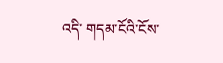འདི་ གདམ་ངོའི་ངོས་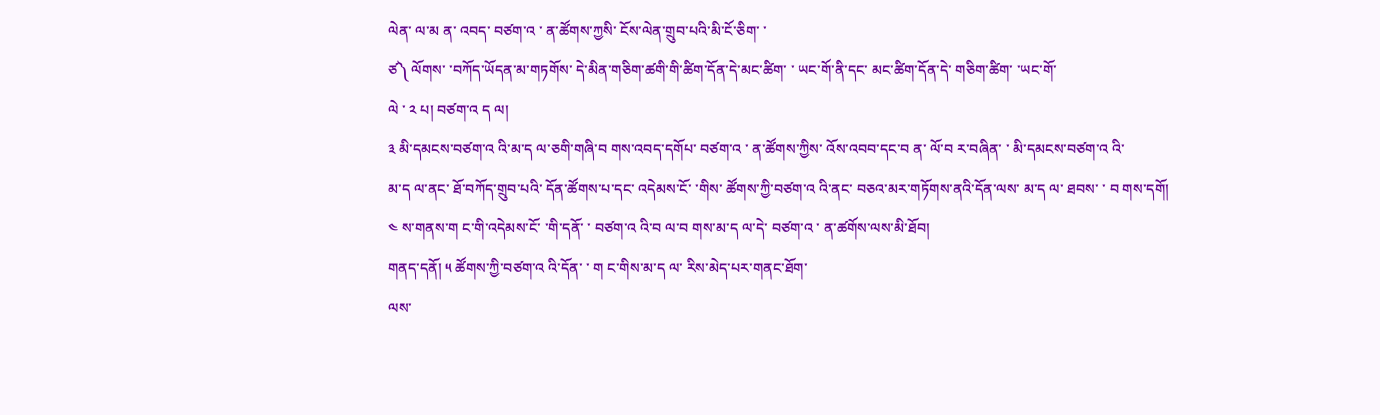ལེན་ ལ་མ ན་ འབད་ བཙག་འ ་ ན་ཚོགས་ཀྱསི་ ངོས་ལེན་གྲུབ་པའི་མི་ངོ་ཅིག་ ་
ཙ༽ ལོགས་ ་བཀོད་ཡོདན་མ་གཏགོས་ དེ་མིན་གཅིག་ཚགི་གི་ཚིག་དོན་དེ་མང་ཚིག་ ་ ཡང་གོ་ནི་དང་ མང་ཚིག་དོན་དེ་ གཅིག་ཚིག་ ་ཡང་གོ་
ལེ ་ ༢ པ། བཙག་འ ད ལ།
༣ མི་དམངས་བཙག་འ འི་མ་ད ལ་ཅགི་གཞི་བ གས་འབད་དགོཔ་ བཙག་འ ་ ན་ཚོགས་ཀྱིས་ འོས་འབབ་དང་བ ན་ ལོ་བ ར་བཞིན་ ་ མི་དམངས་བཙག་འ འི་
མ་ད ལ་ནང་ ཐོ་བཀོད་གྲུབ་པའི་ དོན་ཚོགས་པ་དང་ འདེམས་ངོ་ ་གིས་ ཚོགས་ཀྱི་བཙག་འ འི་ནང་ བཅའ་མར་གཏོགས་ནའི་དོན་ལས་ མ་ད ལ་ ཐབས་ ་ བ གས་དགོ།
༤ ས་གནས་ག ང་གི་འདེམས་ངོ་ ་གི་དནོ་ ་ བཙག་འ འི་བ ལ་བ གས་མ་ད ལ་དེ་ བཙག་འ ་ ན་ཚགོས་ལས་མི་ཐོབ།
གནད་དནོ། ༥ ཚོགས་ཀྱི་བཙག་འ འི་དོན་ ་ ག ང་གིས་མ་ད ལ་ རིས་མེད་པར་གནང་ཐོག་
ལས་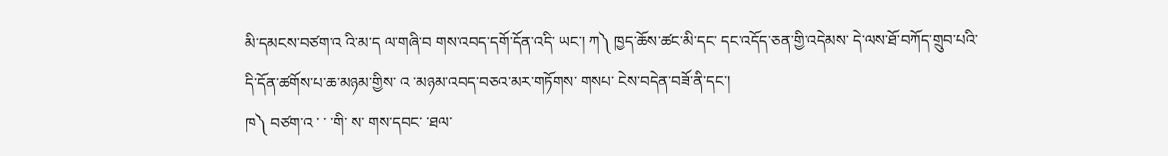མི་དམངས་བཙག་འ འི་མ་ད ལ་གཞི་བ གས་འབད་དགོ་དོན་འདི་ ཡང་། ཀ༽ ཁྱད་ཆོས་ཚང་མི་དང་ དང་འདོད་ཅན་གྱི་འདེམས་ དེ་ལས་ཐོ་བཀོད་གྲུབ་པའི་
དི་དོན་ཚགོས་པ་ཆ་མཉམ་གྱིས་ འ ་མཉམ་འབད་བཅའ་མར་གཏོགས་ གསཔ་ ངེས་བདེན་བཟོ་ནི་དང་།
ཁ༽ བཙག་འ ་ ་ ་གི་ ས་ གས་དབང་ ་ཐལ་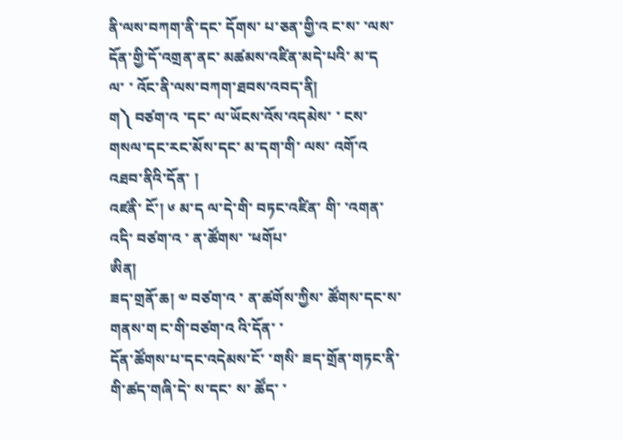ནི་ལས་བཀག་ནི་དང་ དོགས་ པ་ཅན་གྱི་འ ང་ས་ ་ལས་ དོན་གྱི་དོ་འགྲན་ནང་ མཚམས་འཛིན་མདེ་པའི་ མ་ད ལ་ ་ འོང་ནི་ལས་བཀག་ཐབས་འབད་ནི།
ག༽ བཙག་འ ་དང་ ལ་ཡོངས་འོས་འདམེས་ ་ ངས་གསལ་དང་རང་མོས་དང་ མ་དག་གི་ ལས་ འགོ་འ འཐབ་ནིའི་དོན་ །
འཛནི་ ངོ་། ༦ མ་ད ལ་དེ་གི་ བཏང་འཛིན་ གི་ ་འགན་འདི་ བཙག་འ ་ ན་ཚོགས་ ་ཕགོཔ་
ཨིན།
ཟད་གྲནོ་ཆ། ༧ བཙག་འ ་ ན་ཚགོས་ཀྱིས་ ཚོགས་དང་ས་གནས་ག ང་གི་བཙག་འ འི་དོན་ ་
དོན་ཚོགས་པ་དང་འདེམས་ངོ་ ་གསི་ ཟད་གྲོན་གཏང་ནི་གི་ཚད་གཞི་དེ་ ས་དང་ ས་ ཚོད་ ་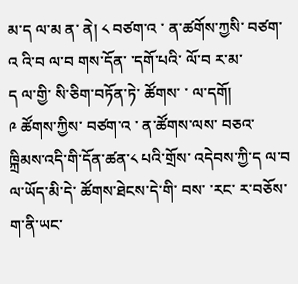མ་ད ལ་མ ན་ ནེ། ༨ བཙག་འ ་ ན་ཚགོས་ཀྱསི་ བཙག་འ འི་བ ལ་བ གས་དོན་ ་དགོ་པའི་ ལོ་བ ར་མ་
ད ལ་གྱི་ སི་ཅིག་བཏོན་ཏེ་ ཚོགས་ ་ ལ་དགོ།
༩ ཚོགས་ཀྱིས་ བཙག་འ ་ ན་ཚོགས་ལས་ བཅའ་ཁྐྲིམས་འདི་གི་དོན་ཚན་༨ པའི་གྲོས་ འདེབས་ཀྱི་ད ལ་བ ལ་ཡོད་མི་དེ་ ཚོགས་ཐེངས་དེ་གི་ བས་ ་རང་ ར་བཅོས་ག་ནི་ཡང་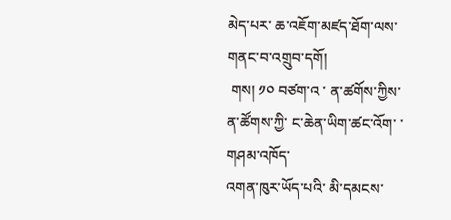མེད་པར་ ཆ་འཇོག་མཛད་ཐོག་ལས་ གནང་བ་འགྲུབ་དགོ།
 གས། ༡༠ བཙག་འ ་ ན་ཚགོས་ཀྱིས་ ན་ཚོགས་ཀྱི་ ང་ཆེན་ཡིག་ཚང་འོག་ ་ གཤམ་འཁོད་
འགན་ཁུར་ཡོད་པའི་ མི་དམངས་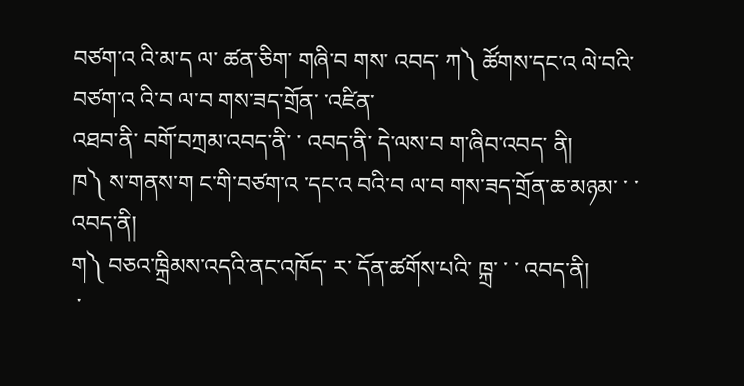བཙག་འ འི་མ་ད ལ་ ཚན་ཅིག་ གཞི་བ གས་ འབད་ ཀ༽ ཚོགས་དང་འ ལེ་བའི་ བཙག་འ འི་བ ལ་བ གས་ཟད་གྲོན་ ་འཛིན་
འཐབ་ནི་ བགོ་བཀྲམ་འབད་ནི་ ་ འབད་ནི་ དེ་ལས་བ ག་ཞིབ་འབད་ ནི།
ཁ༽ ས་གནས་ག ང་གི་བཙག་འ ་དང་འ བའི་བ ལ་བ གས་ཟད་གྲོན་ཆ་མཉམ་ ་ ་ འབད་ནི།
ག༽ བཅའ་ཁྐྲིམས་འདའི་ནང་འཁོད་ ར་ དོན་ཚགོས་པའི་ ཁྐྲ་ ་ ་ འབད་ནི།
 ་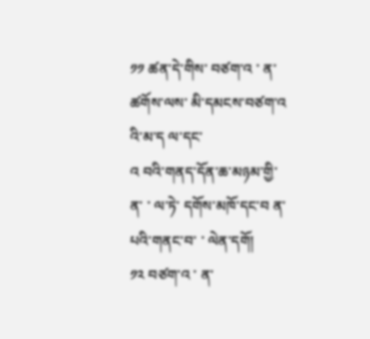༡༡ ཚན་དེ་གིས་ བཙག་འ ་ ན་ཚགོས་ལས་ མི་དམངས་བཙག་འ འི་མ་ད ལ་དང་
འ བའི་གནད་དོན་ཆ་མཉམ་གྱི་ ན་ ་ ལ་ཏེ་ དགོས་མཁོ་དང་བ ན་པའི་གནང་བ་ ་ ལེན་དགོ།
༡༢ བཙག་འ ་ ན་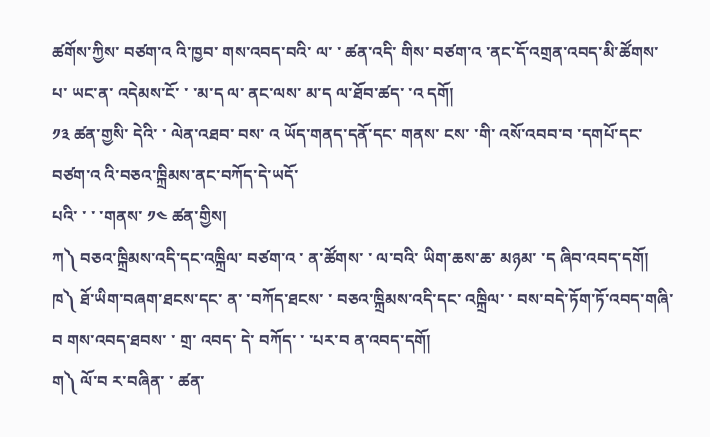ཚགོས་ཀྱིས་ བཙག་འ འི་ཁྱབ་ གས་འབད་བའི་ ལ་ ་ ཚན་འདི་ གིས་ བཙག་འ ་ནང་དོ་འགྲན་འབད་མི་ཚོགས་པ་ ཡང་ན་ འདེམས་ངོ་ ་ ་མ་ད ལ་ ནང་ལས་ མ་ད ལ་ཐོབ་ཚད་ ་འ དགོ།
༡༣ ཚན་གྱསི་ དེའི་ ་ ལེན་འཐབ་ བས་ འ ཡོད་གནད་དནོ་དང་ གནས་ ངས་ ་གི་ འསོ་འབབ་བ ་དགཔོ་དང་ བཙག་འ འི་བཅའ་ཁྐྲིམས་ནང་བཀོད་དེ་ཡདོ་
པའི་ ་ ་ ་གནས་ ༡༤ ཚན་གྱིས།
ཀ༽ བཅའ་ཁྐྲིམས་འདི་དང་འཁྐྲིལ་ བཙག་འ ་ ན་ཚོགས་ ་ ལ་བའི་ ཡིག་ཆས་ཆ་ མཉམ་ ་ད ཞིབ་འབད་དགོ།
ཁ༽ ཐོ་ཡིག་བཞག་ཐངས་དང་ ན་ ་བཀོད་ཐངས་ ་ བཅའ་ཁྐྲིམས་འདི་དང་ འཁྐྲིལ་ ་ བས་བདེ་ཏོག་ཏོ་འབད་གཞི་བ གས་འབད་ཐབས་ ་ གྲ་ འབད་ དེ་ བཀོད་ ་ ་པར་བ ན་འབད་དགོ།
ག༽ ལོ་བ ར་བཞིན་ ་ ཚན་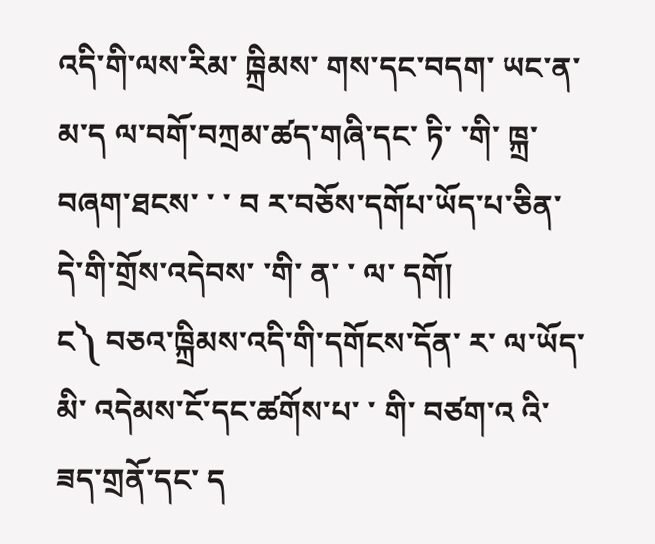འདི་གི་ལས་རིམ་ ཁྐྲིམས་ གས་དང་བདག་ ཡང་ན་ མ་ད ལ་བགོ་བཀྲམ་ཚད་གཞི་དང་ ཏི་ ་གི་ ཁྐྲ་བཞག་ཐངས་ ་ ་ བ ར་བཅོས་དགོཔ་ཡོད་པ་ཅིན་ དེ་གི་གྲོས་འདེབས་ ་གི་ ན་ ་ ལ་ དགོ།
ང༽ བཅའ་ཁྐྲིམས་འདི་གི་དགོངས་དོན་ ར་ ལ་ཡོད་མི་ འདེམས་ངོ་དང་ཚགོས་པ་ ་ གི་ བཙག་འ འི་ཟད་གྲནོ་དང་ ད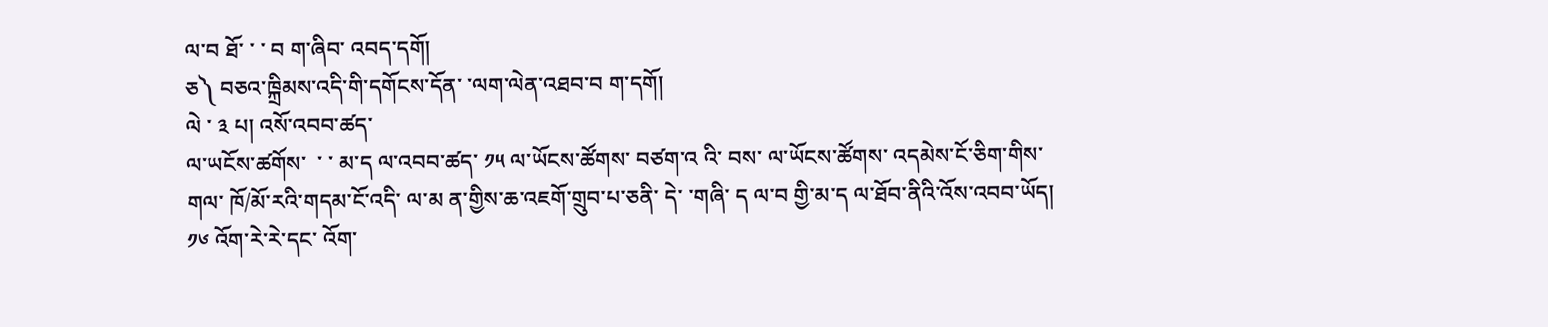ལ་བ ཐོ་ ་ ་ བ ག་ཞིབ་ འབད་དགོ།
ཅ༽ བཅའ་ཁྐྲིམས་འདི་གི་དགོངས་དོན་ ་ལག་ལེན་འཐབ་བ ག་དགོ།
ལེ ་ ༣ པ། འསོ་འབབ་ཚད་
ལ་ཡངོས་ཚགོས་  ་ ་ མ་ད ལ་འབབ་ཚད་ ༡༥ ལ་ཡོངས་ཚོགས་ བཙག་འ འི་ བས་ ལ་ཡོངས་ཚོགས་ འདམེས་ངོ་ཅིག་གིས་
གལ་ ཁོ/མོ་རའི་གདམ་ངོ་འདི་ ལ་མ ན་གྱིས་ཆ་འཇགོ་གྲུབ་པ་ཅནི་ དེ་ ་གཞི་ ད ལ་བ གྱི་མ་ད ལ་ཐོབ་ནིའི་འོས་འབབ་ཡོད།
༡༦ འོག་རེ་རེ་དང་ འོག་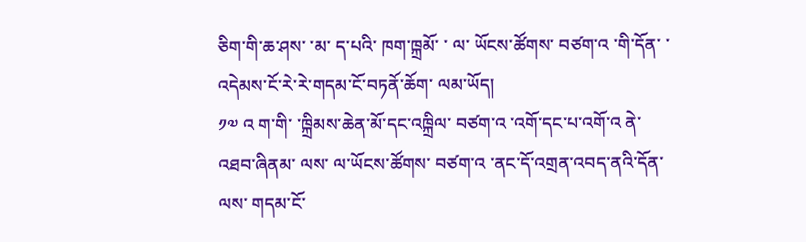ཅིག་གི་ཆ་ཤས་ ་མ་ ད་པའི་ ཁག་ཁྐྲམོ་ ་ ལ་ ཡོངས་ཚོགས་ བཙག་འ ་གི་དོན་ ་ འདེམས་ངོ་རེ་རེ་གདམ་ངོ་བཏནོ་ཆོག་ ལམ་ཡོད།
༡༧ འ ག་གི་ ་ཁྐྲིམས་ཆེན་མོ་དང་འཁྐྲིལ་ བཙག་འ ་འགོ་དང་པ་འགོ་འ ནེ་འཐབ་ཞིནམ་ ལས་ ལ་ཡོངས་ཚོགས་ བཙག་འ ་ནང་དོ་འགྲན་འབད་ནའི་དོན་ལས་ གདམ་ངོ་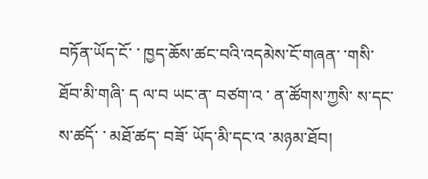བཏོན་ཡོད་ངོ་ ་ ཁྱད་ཆོས་ཚང་བའི་འདམེས་ངོ་གཞན་ ་གསི་ཐོབ་མི་གཞི་ ད ལ་བ ཡང་ན་ བཙག་འ ་ ན་ཚོགས་ཀྱསི་ ས་དང་ ས་ཚདོ་ ་ མཐོ་ཚད་ བཟོ་ ཡོད་མི་དང་འ ་མཉམ་ཐོབ།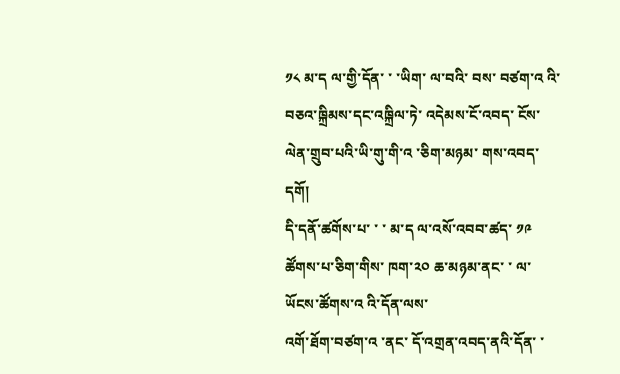༡༨ མ་ད ལ་གྱི་དོན་ ་ ་ཡིག་ ལ་བའི་ བས་ བཙག་འ འི་བཅའ་ཁྐྲིམས་དང་འཁྐྲིལ་ཏེ་ འདེམས་ངོ་འབད་ ངོས་ལེན་གྲུབ་པའི་ཡི་གུ་གི་འ ་ཅིག་མཉམ་ གས་འབད་དགོ།
དི་དནོ་ཚགོས་པ་ ་ ་ མ་ད ལ་འསོ་འབབ་ཚད་ ༡༩ ཚོགས་པ་ཅིག་གིས་ ཁག་༢༠ ཆ་མཉམ་ནང་ ་ ལ་ཡོངས་ཚོགས་འ འི་དོན་ལས་
འགོ་ཐོག་བཙག་འ ་ནང་ དོ་འགྲན་འབད་ནའི་དོན་ ་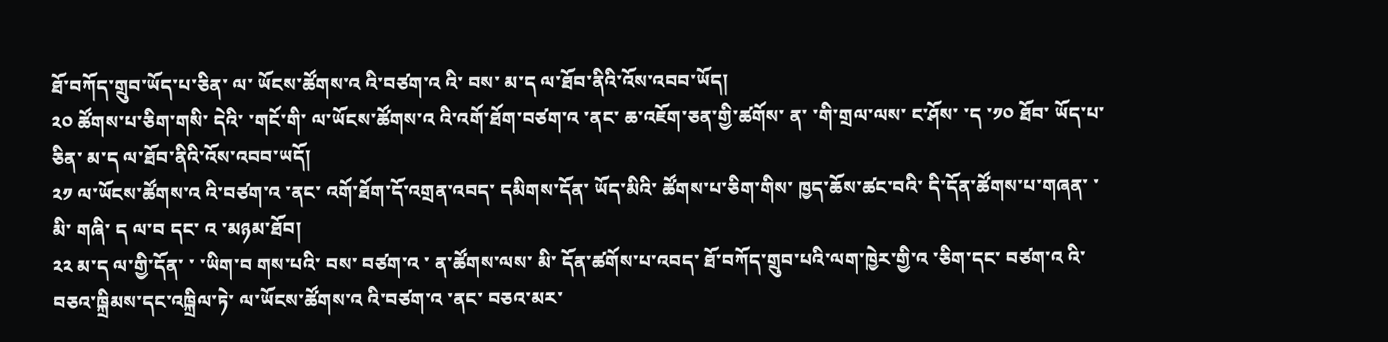ཐོ་བཀོད་གྲུབ་ཡོད་པ་ཅིན་ ལ་ ཡོངས་ཚོགས་འ འི་བཙག་འ འི་ བས་ མ་ད ལ་ཐོབ་ནིའི་འོས་འབབ་ཡོད།
༢༠ ཚོགས་པ་ཅིག་གསི་ དེའི་ ་གངོ་གི་ ལ་ཡོངས་ཚོགས་འ འི་འགོ་ཐོག་བཙག་འ ་ནང་ ཆ་འཇོག་ཅན་གྱི་ཚགོས་ ན་ ་གི་གྲལ་ལས་ ང་ཤོས་ ་ད ་༡༠ ཐོབ་ ཡོད་པ་ཅིན་ མ་ད ལ་ཐོབ་ནིའི་འོས་འབབ་ཡདོ།
༢༡ ལ་ཡོངས་ཚོགས་འ འི་བཙག་འ ་ནང་ འགོ་ཐོག་དོ་འགྲན་འབད་ དམིགས་དོན་ ཡོད་མིའི་ ཚོགས་པ་ཅིག་གིས་ ཁྱད་ཆོས་ཚང་བའི་ དི་དོན་ཚོགས་པ་གཞན་ ་མི་ གཞི་ ད ལ་བ དང་ འ ་མཉམ་ཐོབ།
༢༢ མ་ད ལ་གྱི་དོན་ ་ ་ཡིག་བ གས་པའི་ བས་ བཙག་འ ་ ན་ཚོགས་ལས་ མི་ དོན་ཚགོས་པ་འབད་ ཐོ་བཀོད་གྲུབ་པའི་ལག་ཁྱེར་གྱི་འ ་ཅིག་དང་ བཙག་འ འི་
བཅའ་ཁྐྲིམས་དང་འཁྐྲིལ་ཏེ་ ལ་ཡོངས་ཚོགས་འ འི་བཙག་འ ་ནང་ བཅའ་མར་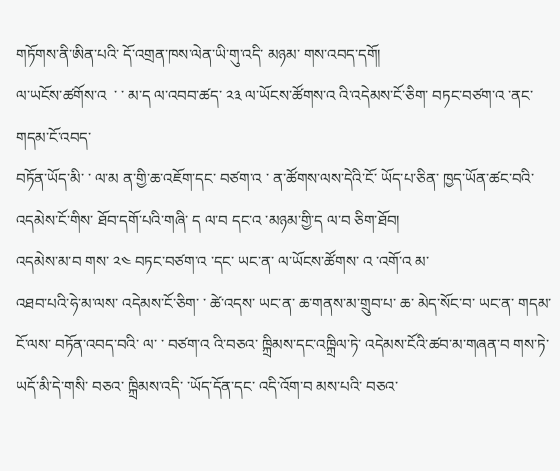གཏོགས་ནི་ཨིན་པའི་ དོ་འགྲན་ཁས་ལེན་ཡི་གུ་འདི་ མཉམ་ གས་འབད་དགོ།
ལ་ཡངོས་ཚགོས་འ  ་ ་ མ་ད ལ་འབབ་ཚད་ ༢༣ ལ་ཡོངས་ཚོགས་འ འི་འདེམས་ངོ་ཅིག་ བཏང་བཙག་འ ་ནང་ གདམ་ངོ་འབད་
བཏོན་ཡོད་མི་ ་ ལ་མ ན་གྱི་ཆ་འཇོག་དང་ བཙག་འ ་ ན་ཚོགས་ལས་དེའི་ངོ་ ཡོད་པ་ཅིན་ ཁྱད་ཡོན་ཚང་བའི་འདམེས་ངོ་གིས་ ཐོབ་དགོ་པའི་གཞི་ ད ལ་བ དང་འ ་མཉམ་གྱི་ད ལ་བ ཅིག་ཐོབ།
འདམེས་མ་བ གས་ ༢༤ བཏང་བཙག་འ ་དང་ ཡང་ན་ ལ་ཡོངས་ཚོགས་ འ ་འགོ་འ མ་
འཐབ་པའི་ཧེ་མ་ལས་ འདེམས་ངོ་ཅིག་ ་ ཚེ་འདས་ ཡང་ན་ ཆ་གནས་མ་གྲུབ་པ་ ཆ་ མེད་སོང་བ་ ཡང་ན་ གདམ་ངོ་ལས་ བཏོན་འབད་བའི་ ལ་ ་ བཙག་འ འི་བཅའ་ ཁྐྲིམས་དང་འཁྐྲིལ་ཏེ་ འདེམས་ངོའི་ཚབ་མ་གཞན་བ གས་ཏེ་ཡདོ་མི་དེ་གསི་ བཅའ་ ཁྐྲིམས་འདི་ ་ཡོད་དོན་དང་ འདི་འོག་བ མས་པའི་ བཅའ་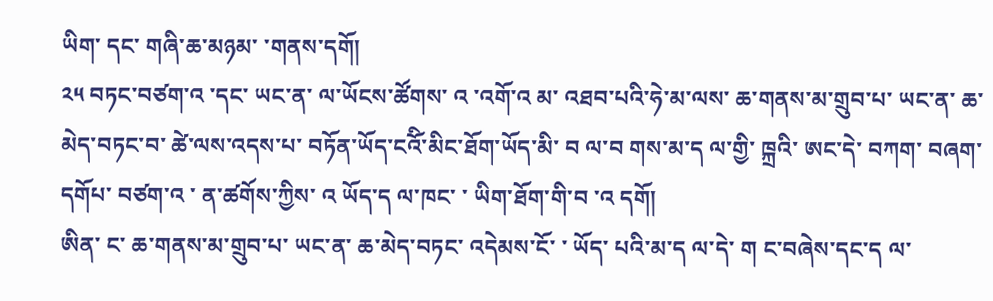ཡིག་ དང་ གཞི་ཆ་མཉམ་ ་གནས་དགོ།
༢༥ བཏང་བཙག་འ ་དང་ ཡང་ན་ ལ་ཡོངས་ཚོགས་ འ ་འགོ་འ མ་ འཐབ་པའི་ཧེ་མ་ལས་ ཆ་གནས་མ་གྲུབ་པ་ ཡང་ན་ ཆ་མེད་བཏང་བ་ ཚེ་ལས་འདས་པ་ བཏོན་ཡོད་ངའོི་མིང་ཐོག་ཡོད་མི་ བ ལ་བ གས་མ་ད ལ་གྱི་ ཁྐྲའི་ ཨང་དེ་ བཀག་ བཞག་དགོཔ་ བཙག་འ ་ ན་ཚགོས་ཀྱིས་ འ ཡོད་ད ལ་ཁང་ ་ ཡིག་ཐོག་གི་བ ་འ དགོ།
ཨིན་ ང་ ཆ་གནས་མ་གྲུབ་པ་ ཡང་ན་ ཆ་མེད་བཏང་ འདེམས་ངོ་ ་ ཡོད་ པའི་མ་ད ལ་དེ་ ག ང་བཞེས་དང་ད ལ་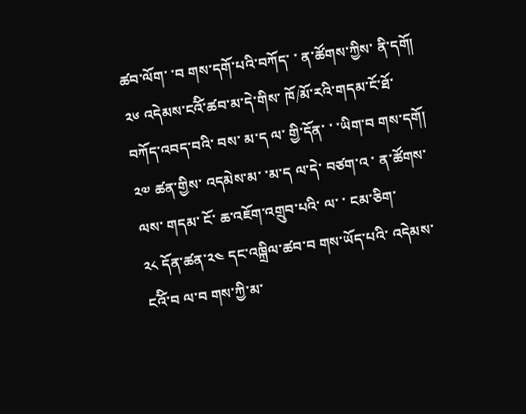ཚབ་ལོག་ ་བ གས་དགོ་པའི་བཀོད་ ་ ན་ཚོགས་ཀྱིས་ ནི་དགོ།
༢༦ འདེམས་ངའོི་ཚབ་མ་དེ་གིས་ ཁོ/མོ་རའི་གདམ་ངོ་ཐོ་བཀོད་འབད་བའི་ བས་ མ་ད ལ་ གྱི་དོན་ ་ ་ཡིག་བ གས་དགོ།
༢༧ ཚན་གྱིས་ འདམེས་མ་ ་མ་ད ལ་དེ་ བཙག་འ ་ ན་ཚོགས་ལས་ གདམ་ ངོ་ ཆ་འཇོག་འགྲུབ་པའི་ ལ་ ་ ངམ་ཅིག་
༢༨ དོན་ཚན་༢༤ དང་འཁྐྲིལ་ཚབ་བ གས་ཡོད་པའི་ འདེམས་ངའོི་བ ལ་བ གས་ཀྱི་མ་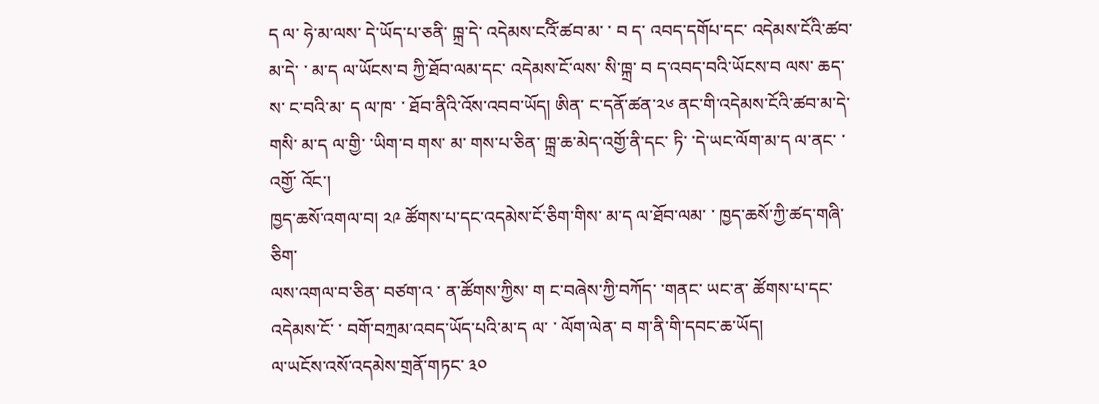ད ལ་ ཧེ་མ་ལས་ དེ་ཡོད་པ་ཅནི་ ཁྐྲ་དེ་ འདེམས་ངའོི་ཚབ་མ་ ་ བ ད་ འབད་དགོཔ་དང་ འདེམས་ངོའི་ཚབ་མ་དེ་ ་ མ་ད ལ་ཡོངས་བ ཀྱི་ཐོབ་ལམ་དང་ འདེམས་ངོ་ལས་ སི་ཁྐྲ་ བ ད་འབད་བའི་ཡོངས་བ ལས་ ཆད་ ས་ ང་བའི་མ་ ད ལ་ཁ་ ་ ཐོབ་ནིའི་འོས་འབབ་ཡོད། ཨིན་ ང་དནོ་ཚན་༢༦ ནང་གི་འདེམས་ངོའི་ཚབ་མ་དེ་གསི་ མ་ད ལ་གྱི་ ་ཡིག་བ གས་ མ་ གས་པ་ཅིན་ ཁྐྲ་ཆ་མེད་འགྱོ་ནི་དང་ ཏི་ ་དེ་ཡང་ལོག་མ་ད ལ་ནང་ ་འགྱོ་ འོང་།
ཁྱད་ཆསོ་འགལ་བ། ༢༩ ཚོགས་པ་དང་འདམེས་ངོ་ཅིག་གིས་ མ་ད ལ་ཐོབ་ལམ་ ་ ཁྱད་ཆསོ་ཀྱི་ཚད་གཞི་ཅིག་
ལས་འགལ་བ་ཅིན་ བཙག་འ ་ ན་ཚོགས་ཀྱིས་ ག ང་བཞེས་ཀྱི་བཀོད་ ་གནང་ ཡང་ན་ ཚོགས་པ་དང་འདེམས་ངོ་ ་ བགོ་བཀྲམ་འབད་ཡོད་པའི་མ་ད ལ་ ་ ལོག་ལེན་ བ ག་ནི་གི་དབང་ཆ་ཡོད།
ལ་ཡངོས་འསོ་འདམེས་གྲནོ་གཏང་ ༣༠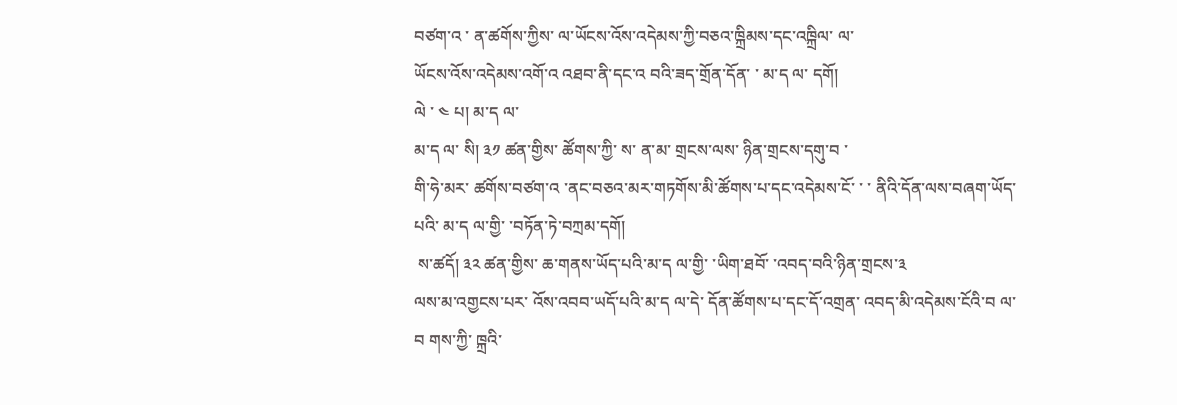བཙག་འ ་ ན་ཚགོས་ཀྱིས་ ལ་ཡོངས་འོས་འདེམས་ཀྱི་བཅའ་ཁྐྲིམས་དང་འཁྐྲིལ་ ལ་
ཡོངས་འོས་འདེམས་འགོ་འ འཐབ་ནི་དང་འ བའི་ཟད་གྲོན་དོན་ ་ མ་ད ལ་ དགོ།
ལེ ་ ༤ པ། མ་ད ལ་
མ་ད ལ་ སི། ༣༡ ཚན་གྱིས་ ཚོགས་ཀྱི་ ས་ ན་མ་ གྲངས་ལས་ ཉིན་གྲངས་དགུ་བ ་
གི་ཧེ་མར་ ཚགོས་བཙག་འ ་ནང་བཅའ་མར་གཏགོས་མི་ཚོགས་པ་དང་འདེམས་ངོ་ ་ ་ ནིའི་དོན་ལས་བཞག་ཡོད་པའི་ མ་ད ལ་གྱི་ ་བཏོན་ཏེ་བཀྲམ་དགོ།
 ས་ཚདོ། ༣༢ ཚན་གྱིས་ ཆ་གནས་ཡོད་པའི་མ་ད ལ་གྱི་ ་ཡིག་ཐབོ་ ་འབད་བའི་ཉིན་གྲངས་༣
ལས་མ་འགྱངས་པར་ འོས་འབབ་ཡདོ་པའི་མ་ད ལ་དེ་ དོན་ཚོགས་པ་དང་དོ་འགྲན་ འབད་མི་འདེམས་ངོའི་བ ལ་བ གས་ཀྱི་ ཁྐྲའི་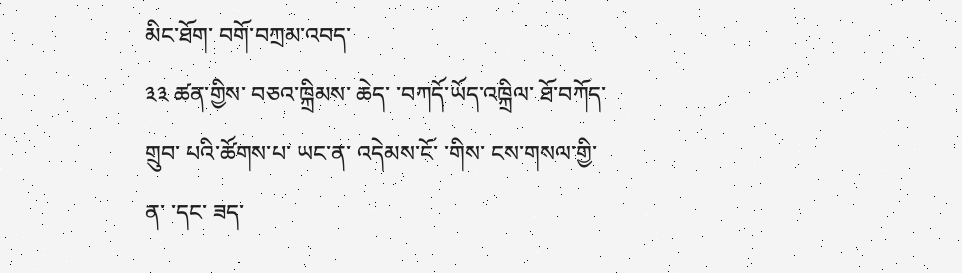མིང་ཐོག་ བགོ་བཀྲམ་འབད་
༣༣ ཚན་གྱིས་ བཅའ་ཁྐྲིམས་ ཆེད་ ་བཀདོ་ཡོད་འཁྐྲིལ་ ཐོ་བཀོད་གྲུབ་ པའི་ཚོགས་པ་ ཡང་ན་ འདེམས་ངོ་ ་གིས་ ངས་གསལ་གྱི་ ན་ ་དང་ ཟད་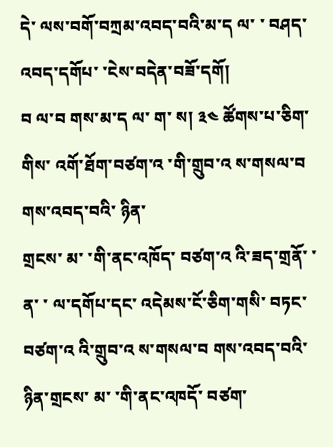དེ་ ལས་བགོ་བཀྲམ་འབད་བའི་མ་ད ལ་ ་ བཤད་འབད་དགོཔ་ ་ངེས་བདེན་བཟོ་དགོ།
བ ལ་བ གས་མ་ད ལ་ ག་ ས། ༣༤ ཚོགས་པ་ཅིག་གིས་ འགོ་ཐོག་བཙག་འ ་གི་གྲུབ་འ ས་གསལ་བ གས་འབད་བའི་ ཉིན་
གྲངས་ མ་ ་གི་ནང་འཁོད་ བཙག་འ འི་ཟད་གྲནོ་ ་ ན་ ་ ལ་དགོཔ་དང་ འདེམས་ངོ་ཅིག་གསི་ བཏང་བཙག་འ འི་གྲུབ་འ ས་གསལ་བ གས་འབད་བའི་ ཉིན་གྲངས་ མ་ ་གི་ནང་འཁདོ་ བཙག་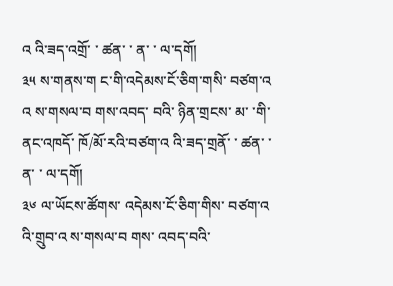འ འི་ཟད་འགྲོ་ ་ ཚན་ ་ ན་ ་ ལ་དགོ།
༣༥ ས་གནས་ག ང་གི་འདེམས་ངོ་ཅིག་གསི་ བཙག་འ འ ས་གསལ་བ གས་འབད་ བའི་ ཉིན་གྲངས་ མ་ ་གི་ནང་འཁདོ་ ཁོ/མོ་རའི་བཙག་འ འི་ཟད་གྲནོ་ ་ ཚན་ ་ ན་ ་ ལ་དགོ།
༣༦ ལ་ཡོངས་ཚོགས་ འདེམས་ངོ་ཅིག་གིས་ བཙག་འ འི་གྲུབ་འ ས་གསལ་བ གས་ འབད་བའི་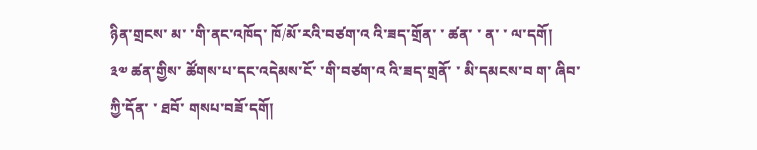ཉིན་གྲངས་ མ་ ་གི་ནང་འཁོད་ ཁོ/མོ་རའི་བཙག་འ འི་ཟད་གྲོན་ ་ ཚན་ ་ ན་ ་ ལ་དགོ།
༣༧ ཚན་གྱིས་ ཚོགས་པ་དང་འདེམས་ངོ་ ་གི་བཙག་འ འི་ཟད་གྲནོ་ ་ མི་དམངས་བ ག་ ཞིབ་ཀྱི་དོན་ ་ ཐབོ་ གསཔ་བཟོ་དགོ།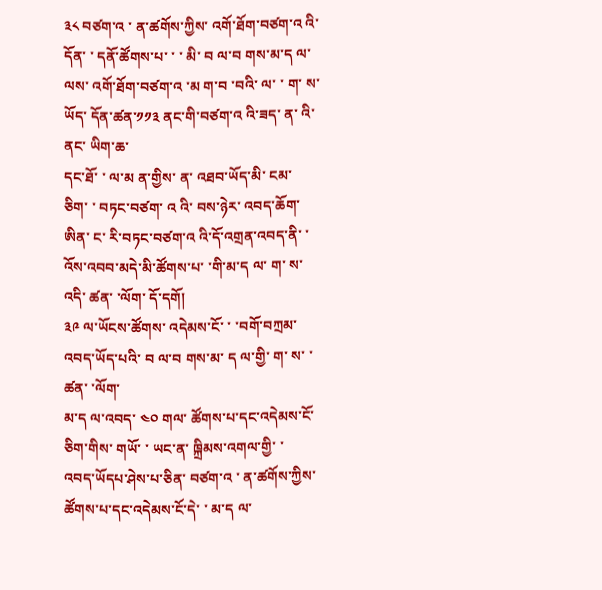༣༨ བཙག་འ ་ ན་ཚགོས་ཀྱིས་ འགོ་ཐོག་བཙག་འ འི་དོན་ ་ དནོ་ཚོགས་པ་ ་ ་ མི་ བ ལ་བ གས་མ་ད ལ་ལས་ འགོ་ཐོག་བཙག་འ ་མ ག་བ ་བའི་ ལ་ ་ ག་ ས་ཡོད་ དོན་ཚན་༡༡༣ ནང་གི་བཙག་འ འི་ཟད་ ན་ འི་ནང་ ཡིག་ཆ་
དང་ཐོ་ ་ ལ་མ ན་གྱིས་ ན་ འཐབ་ཡོད་མི་ ངམ་ཅིག་ ་ བཏང་བཙག་ འ འི་ བས་ཉེར་ འབད་ཆོག་ ཨིན་ ང་ རི་བཏང་བཙག་འ འི་དོ་འགྲན་འབད་ནི་ ་ འོས་འབབ་མདེ་མི་ཚོགས་པ་ ་གི་མ་ད ལ་ ག་ ས་འདི་ ཚན་ ་ལོག་ དོ་དགོ།
༣༩ ལ་ཡོངས་ཚོགས་ འདེམས་ངོ་ ་ ་བགོ་བཀྲམ་འབད་ཡོད་པའི་ བ ལ་བ གས་མ་ ད ལ་གྱི་ ག་ ས་ ་ ཚན་ ་ལོག་
མ་ད ལ་འབད་ ༤༠ གལ་ ཚོགས་པ་དང་འདེམས་ངོ་ཅིག་གིས་ གཡོ་ ་ ཡང་ན་ ཁྐྲིམས་འགལ་གྱི་ ་
འབད་ཡོདཔ་ཤེས་པ་ཅིན་ བཙག་འ ་ ན་ཚགོས་ཀྱིས་ ཚོགས་པ་དང་འདེམས་ངོ་དེ་ ་ མ་ད ལ་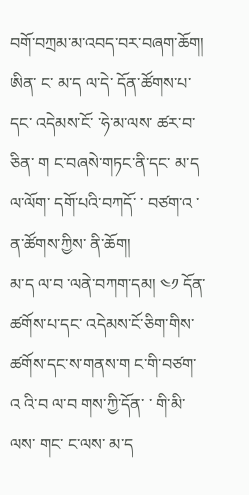བགོ་བཀྲམ་མ་འབད་བར་བཞག་ཆོག། ཨིན་ ང་ མ་ད ལ་དེ་ དོན་ཚོགས་པ་དང་ འདེམས་ངོ་ ་ཧེ་མ་ལས་ ཚར་བ་ ཅིན་ ག ང་བཞསེ་གཏང་ནི་དང་ མ་ད ལ་ལོག་ དགོ་པའི་བཀདོ་ ་ བཙག་འ ་ ན་ཚོགས་ཀྱིས་ ནི་ཆོག།
མ་ད ལ་བ ་ལནེ་བཀག་དམ། ༤༡ དོན་ཚགོས་པ་དང་ འདེམས་ངོ་ཅིག་གིས་ ཚགོས་དང་ས་གནས་ག ང་གི་བཙག་
འ འི་བ ལ་བ གས་ཀྱི་དོན་ ་ གི་མི་ ལས་ གང་ ང་ལས་ མ་ད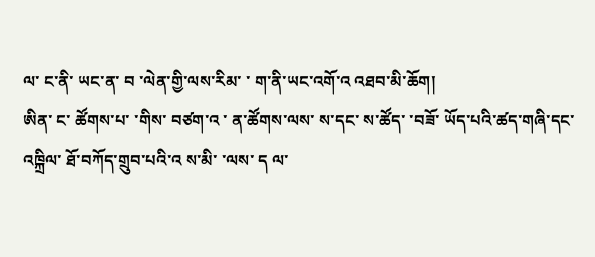ལ་ ང་ནི་ ཡང་ན་ བ ་ལེན་གྱི་ལས་རིམ་ ་ ག་ནི་ཡང་འགོ་འ འཐབ་མི་ཆོག།
ཨིན་ ང་ ཚོགས་པ་ ་གིས་ བཙག་འ ་ ན་ཚོགས་ལས་ ས་དང་ ས་ཚོད་ ་བཟོ་ ཡོད་པའི་ཚད་གཞི་དང་འཁྐྲིལ་ ཐོ་བཀོད་གྲུབ་པའི་འ ས་མི་ ་ལས་ ད ལ་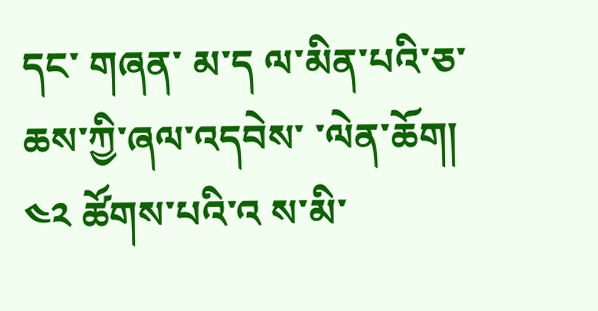དང་ གཞན་ མ་ད ལ་མིན་པའི་ཅ་ཆས་ཀྱི་ཞལ་འདབེས་ ་ལེན་ཆོག།
༤༢ ཚོགས་པའི་འ ས་མི་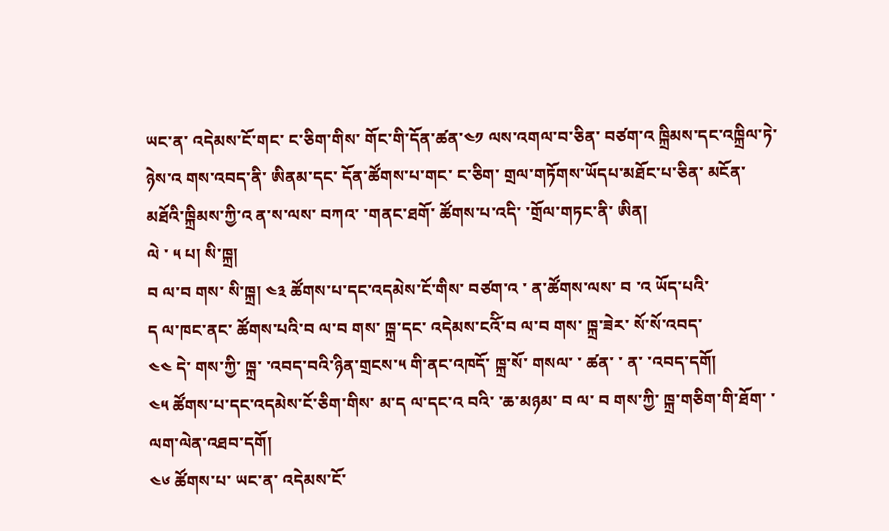ཡང་ན་ འདེམས་ངོ་གང་ ང་ཅིག་གིས་ གོང་གི་དོན་ཚན་༤༡ ལས་འགལ་བ་ཅིན་ བཙག་འ ཁྐྲིམས་དང་འཁྐྲིལ་ཏེ་ ཉེས་འ གས་འབད་ནི་ ཨིནམ་དང་ དོན་ཚོགས་པ་གང་ ང་ཅིག་ གྲལ་གཏོགས་ཡོདཔ་མཐོང་པ་ཅིན་ མངོན་ མཐོའི་ཁྐྲིམས་ཀྱི་འ ན་ས་ལས་ བཀའ་ ་གནང་ཐགོ་ ཚོགས་པ་འདི་ ་གྲོལ་གཏང་ནི་ ཨིན།
ལེ ་ ༥ པ། སི་ཁྐྲ།
བ ལ་བ གས་ སི་ཁྐྲ། ༤༣ ཚོགས་པ་དང་འདམེས་ངོ་གིས་ བཙག་འ ་ ན་ཚོགས་ལས་ བ ་འ ཡོད་པའི་
ད ལ་ཁང་ནང་ ཚོགས་པའི་བ ལ་བ གས་ ཁྐྲ་དང་ འདེམས་ངའོི་བ ལ་བ གས་ ཁྐྲ་ཟེར་ སོ་སོ་འབད་
༤༤ དེ་ གས་ཀྱི་ ཁྐྲ་ ་འབད་བའི་ཉིན་གྲངས་༥ གི་ནང་འཁདོ་ ཁྐྲ་སོ་ གསལ་ ་ ཚན་ ་ ན་ ་འབད་དགོ།
༤༥ ཚོགས་པ་དང་འདམེས་ངོ་ཅིག་གིས་ མ་ད ལ་དང་འ བའི་ ་ཆ་མཉམ་ བ ལ་ བ གས་ཀྱི་ ཁྐྲ་གཅིག་གི་ཐོག་ ་ ལག་ལེན་འཐབ་དགོ།
༤༦ ཚོགས་པ་ ཡང་ན་ འདེམས་ངོ་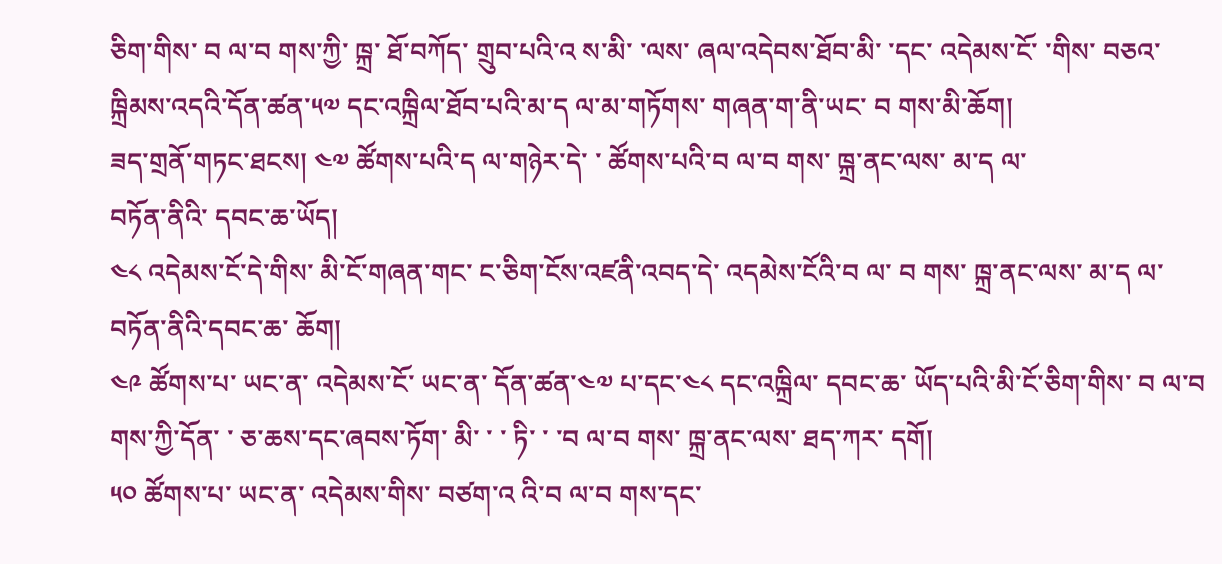ཅིག་གིས་ བ ལ་བ གས་ཀྱི་ ཁྐྲ་ ཐོ་བཀོད་ གྲུབ་པའི་འ ས་མི་ ་ལས་ ཞལ་འདེབས་ཐོབ་མི་ ་དང་ འདེམས་ངོ་ ་གིས་ བཅའ་ ཁྐྲིམས་འདའི་དོན་ཚན་༥༧ དང་འཁྐྲིལ་ཐོབ་པའི་མ་ད ལ་མ་གཏོགས་ གཞན་ག་ནི་ཡང་ བ གས་མི་ཆོག།
ཟད་གྲནོ་གཏང་ཐངས། ༤༧ ཚོགས་པའི་ད ལ་གཉེར་དེ་ ་ ཚོགས་པའི་བ ལ་བ གས་ ཁྐྲ་ནང་ལས་ མ་ད ལ་
བཏོན་ནིའི་ དབང་ཆ་ཡོད།
༤༨ འདེམས་ངོ་དེ་གིས་ མི་ངོ་གཞན་གང་ ང་ཅིག་ངོས་འཛནི་འབད་དེ་ འདམེས་ངོའི་བ ལ་ བ གས་ ཁྐྲ་ནང་ལས་ མ་ད ལ་བཏོན་ནིའི་དབང་ཆ་ ཆོག།
༤༩ ཚོགས་པ་ ཡང་ན་ འདེམས་ངོ་ ཡང་ན་ དོན་ཚན་༤༧ པ་དང་༤༨ དང་འཁྐྲིལ་ དབང་ཆ་ ཡོད་པའི་མི་ངོ་ཅིག་གིས་ བ ལ་བ གས་ཀྱི་དོན་ ་ ཅ་ཆས་དང་ཞབས་ཏོག་ མི་ ་ ་ ཏི་ ་ ་བ ལ་བ གས་ ཁྐྲ་ནང་ལས་ ཐད་ཀར་ དགོ།
༥༠ ཚོགས་པ་ ཡང་ན་ འདེམས་གིས་ བཙག་འ འི་བ ལ་བ གས་དང་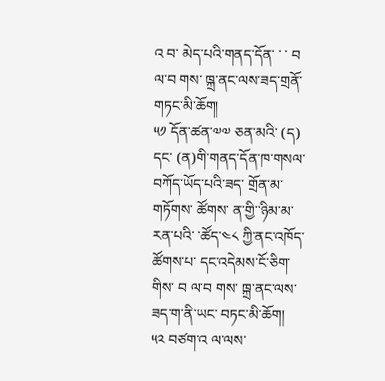འ བ་ མེད་པའི་གནད་དོན་ ་ ་ བ ལ་བ གས་ ཁྐྲ་ནང་ལས་ཟད་གྲནོ་གཏང་མི་ཆོག།
༥༡ དོན་ཚན་༧༧ ཅན་མའི་ (ད) དང་ (ན)གི་གནད་དོན་ཁ་གསལ་བཀོད་ཡོད་པའི་ཟད་ གྲོན་མ་གཏོགས་ ཚོགས་ ན་གྱི་་ཉིམ་མ་རན་པའི་ ་ཚོད་༤༨ ཀྱི་ནང་འཁོད་ ཚོགས་པ་ དང་འདེམས་ངོ་ཅིག་གིས་ བ ལ་བ གས་ ཁྐྲ་ནང་ལས་ ཟད་ག་ནི་ཡང་ བཏང་མི་ཆོག།
༥༢ བཙག་འ ལ་ལས་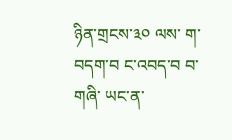ཉིན་གྲངས་༣༠ ལས་ ག་ བདག་བ ང་འབད་བ བ་ གཞི་ ཡང་ན་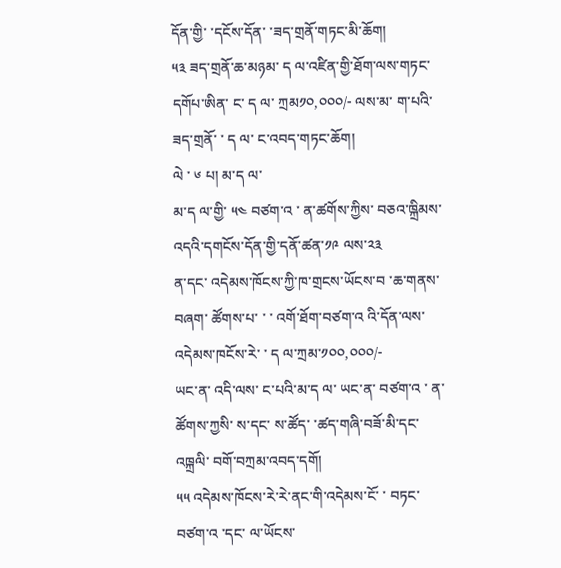དོན་གྱི་ ་དངོས་དོན་ ་ཟད་གྲནོ་གཏང་མི་ཆོག།
༥༣ ཟད་གྲནོ་ཆ་མཉམ་ ད ལ་འཛིན་གྱི་ཐོག་ལས་གཏང་དགོཔ་ཨིན་ ང་ ད ལ་ ཀྲམ༡༠,༠༠༠/- ལས་མ་ ག་པའི་ཟད་གྲནོ་ ་ ད ལ་ ང་འབད་གཏང་ཆོག།
ལེ ་ ༦ པ། མ་ད ལ་
མ་ད ལ་གྱི་ ༥༤ བཙག་འ ་ ན་ཚགོས་ཀྱིས་ བཅའ་ཁྐྲིམས་འདའི་དགངོས་དོན་གྱི་དནོ་ཚན་༡༩ ལས་༢༣
ན་དང་ འདེམས་ཁོངས་ཀྱི་ཁ་གྲངས་ཡོངས་བ ་ཆ་གནས་བཞག་ ཚོགས་པ་ ་ ་ འགོ་ཐོག་བཙག་འ འི་དོན་ལས་ འདེམས་ཁངོས་རེ་ ་ ད ལ་ཀྲམ་༡༠༠,༠༠༠/-
ཡང་ན་ འདི་ལས་ ང་པའི་མ་ད ལ་ ཡང་ན་ བཙག་འ ་ ན་ཚོགས་ཀྱསི་ ས་དང་ ས་ཚོད་ ་ཚད་གཞི་བཟོ་མི་དང་འཁྐྲལི་ བགོ་བཀྲམ་འབད་དགོ།
༥༥ འདེམས་ཁོངས་རེ་རེ་ནང་གི་འདེམས་ངོ་ ་ བཏང་བཙག་འ ་དང་ ལ་ཡོངས་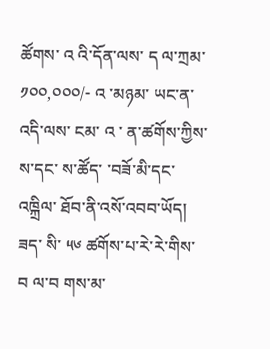ཚོགས་ འ འི་དོན་ལས་ ད ལ་ཀྲམ་༡༠༠,༠༠༠/- འ ་མཉམ་ ཡང་ན་ འདི་ལས་ ངམ་ འ ་ ན་ཚགོས་ཀྱིས་ ས་དང་ ས་ཚོད་ ་བཟོ་མི་དང་འཁྐྲིལ་ ཐོབ་ནི་འསོ་འབབ་ཡོད།
ཟད་ སི་ ༥༦ ཚགོས་པ་རེ་རེ་གིས་ བ ལ་བ གས་མ་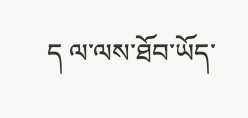ད ལ་ལས་ཐོབ་ཡོད་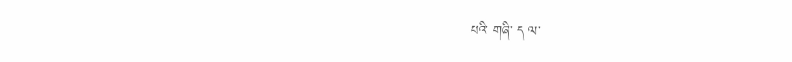པའི་ གཞི་ ད ལ་